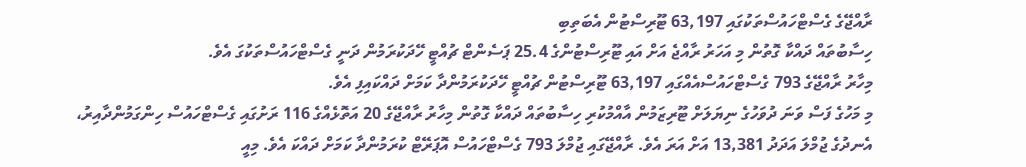ރާއްޖޭގެ ގެސްޓްހައުސްތަކުގައި 63,197 ޓޫރިސްޓުން އެބަތިބި
ހިސާބުތައް ދައްކާ ގޮތުން މި އަހަރު ރާއްޖެ އަށް އައި ޓޫރިސްޓުންގެ 25.4 ޕަސެންޓް ޗުއްޓީ ހޭދަކުރަމުން ދަނީ ގެސްޓްހައުސްތަކުގަ އެވެ.
މިހާރު ރާއްޖޭގެ 793 ގެސްޓްހައުސްއެއްގައި 63,197 ޓޫރިސްޓުން ޗުއްޓީ ހޭދަކުރަމުންދާ ކަމަށް ދައްކައިފި އެވެ.
މި މަހުގެ ފަސް ވަނަ ދުވަހުގެ ނިޔަލަށް ޓޫރިޒަމުން އާއްމުކުރި ހިސާބުތައް ދައްކާ ގޮތުން މިހާރު ރާއްޖޭގެ 20 އަތޮޅެއްގެ 116 ރަށުގައި ގެސްޓްހައުސް ހިންގަމުންދާއިރު، އެނދުގެ ޖުމްލަ އަދަދު 13,381 އަށް އަރަ އެވެ. ރާއްޖޭގައި ޖުމްލަ 793 ގެސްޓްހައުސް އޮޕަރޭޓް ކުރަމުންދާ ކަމަށް ދައްކަ އެވެ. މިއީ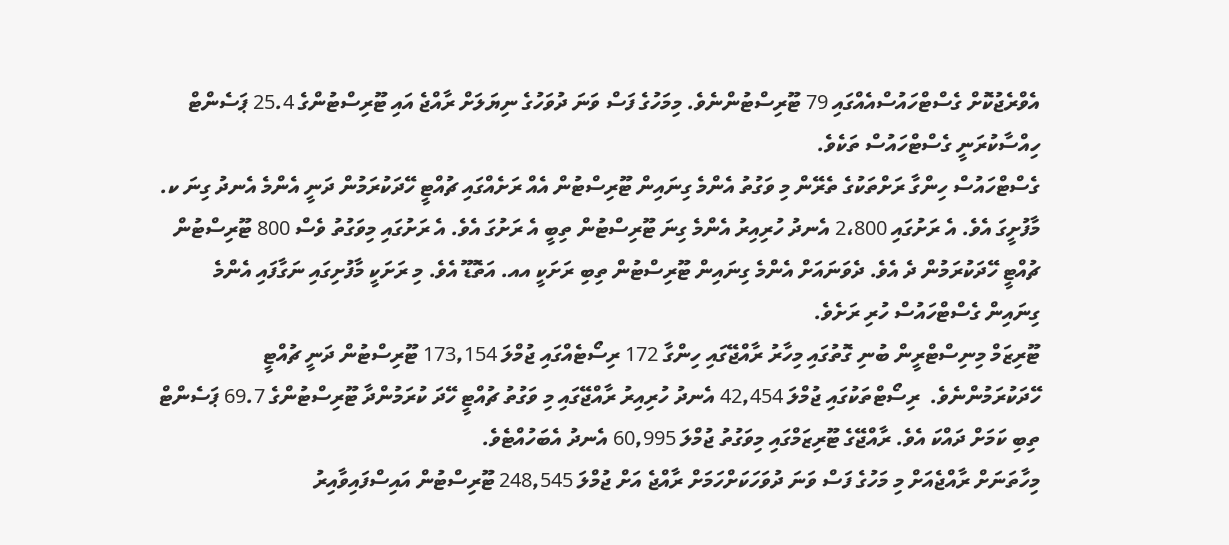އެވްރެޖުކޮށް ގެސްޓްހައުސްއެއްގައި 79 ޓޫރިސްޓުންނެވެ. މިމަހުގެ ފަސް ވަނަ ދުވަހުގެ ނިޔަލަށް ރާއްޖެ އައި ޓޫރިސްޓުންގެ 25.4 ޕަސެންޓް ހިއްސާކުރަނީ ގެސްޓްހައުސް ތަކެވެ.
ގެސްޓްހައުސް ހިންގާ ރަށްތަކުގެ ތެރޭން މި ވަގުތު އެންމެ ގިނައިން ޓޫރިސްޓުން އެއް ރަށެއްގައި ޗުއްޓީ ހޭދަކުރަމުން ދަނީ އެންމެ އެނދު ގިނަ ކ. މާފުށީގަ އެވެ. އެ ރަށުގައި 2،800 އެނދު ހުރިއިރު އެންމެ ގިނަ ޓޫރިސްޓުން ތިބީ އެ ރަށުގަ އެވެ. އެ ރަށުގައި މިވަގުތު ވެސް 800 ޓޫރިސްޓުން ޗުއްޓީ ހޭދަކުރަމުން ދެ އެވެ. ދެވަނައަށް އެންމެ ގިނައިން ޓޫރިސްޓުން ތިބި ރަށަކީ އއ. އަތޮޑޫ އެވެ. މި ރަށަކީ މާފުށިގައި ނަގާފައި އެންމެ ގިނައިން ގެސްޓްހައުސް ހުރި ރަށެވެ.
ޓޫރިޒަމް މިނިސްޓްރީން ބުނި ގޮތުގައި މިހާރު ރާއްޖޭގައި ހިންގާ 172 ރިސޯޓެއްގައި ޖުމްލަ 173,154 ޓޫރިސްޓުން ދަނީ ޗުއްޓީ ހޭދަކުރަމުންނެވެ.  ރިސޯޓްތަކުގައި ޖުމްލަ 42,454 އެނދު ހުރިއިރު ރާއްޖޭގައި މި ވަގުތު ޗުއްޓީ ހޭދަ ކުރަމުންދާ ޓޫރިސްޓުންގެ 69.7 ޕަސެންޓް ތިބި ކަމަށް ދައްކަ އެވެ. ރާއްޖޭގެ ޓޫރިޒަމްގައި މިވަގުތު ޖުމްލަ 60,995 އެނދު އެބަހުއްޓެވެ.
މިހާތަނަށް ރާއްޖެއަށް މި މަހުގެ ފަސް ވަނަ ދުވަހަކަށްހަމަށް ރާއްޖެ އަށް ޖުމްލަ 248,545 ޓޫރިސްޓުން އައިސްފައިވާއިރު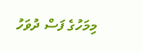މިމަހުގެ ފަސް ދުވަހު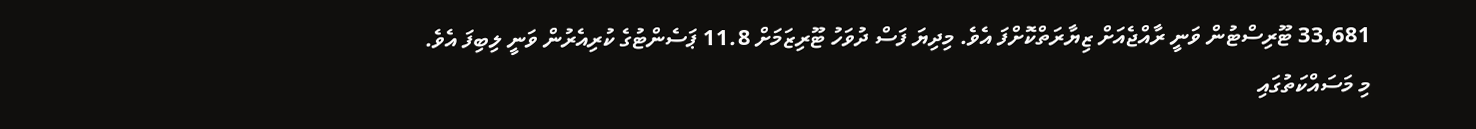33,681 ޓޫރިސްޓުން ވަނީ ރާއްޖެއަށް ޒިޔާރަތްކޮށްފަ އެވެ. މިދިޔަ ފަސް ދުވަހު ޓޫރިޒަމަށް 11.8 ޕަސެންޓުގެ ކުރިއެރުން ވަނީ ލިބިފަ އެވެ.
މި މަސައްކަތުގައި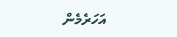އަހަރެމެން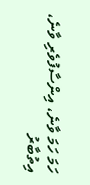ހަމަ ހަމަ ވާނެ، އިންސާފުވެރި ވާނެ، އިތުބާރު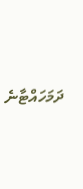ދަމަހައްޓާނެ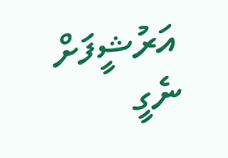އަރުޝީފަށް ނެގީ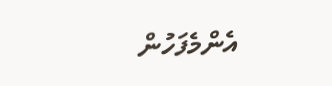އެންމެފަހުން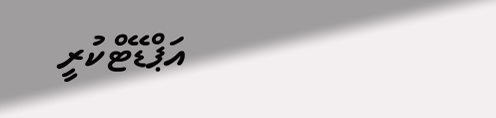އަޕްޑޭޓްކުރީ